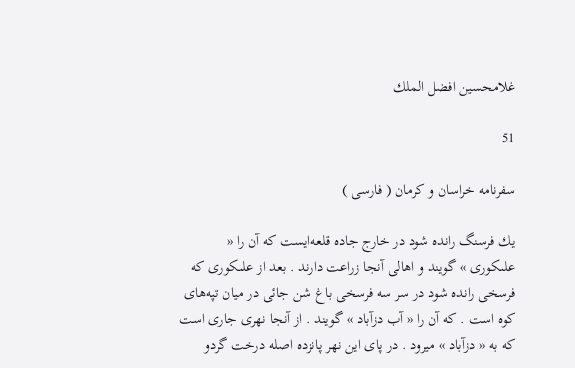غلامحسين افضل الملك

51

سفرنامه خراسان و كرمان ( فارسى )

يك فرسنگ رانده شود در خارج جاده قلعه‌ايست كه آن را « علىكورى » گويند و اهالى آنجا زراعت دارند . بعد از علىكورى كه فرسخى رانده شود در سر سه فرسخى باغ شن جائى در ميان تپه‌هاى كوه است . كه آن را « آب دزآباد » گويند . از آنجا نهرى جارى است كه به « دزآباد » ميرود . در پاى اين نهر پانزده اصله درخت گردو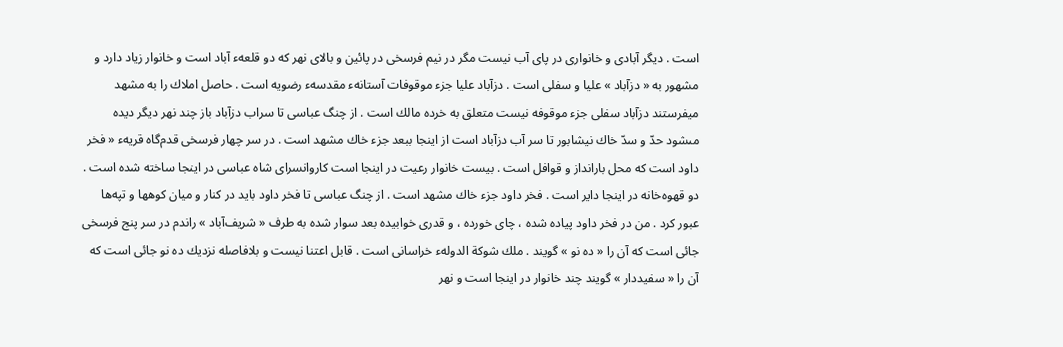است . ديگر آبادى و خانوارى در پاى آب نيست مگر در نيم فرسخى در پائين و بالاى نهر كه دو قلعهء آباد است و خانوار زياد دارد و مشهور به « دزآباد » عليا و سفلى است . دزآباد عليا جزء موقوفات آستانهء مقدسهء رضويه است . حاصل املاك را به مشهد ميفرستند دزآباد سفلى جزء موقوفه نيست متعلق به خرده مالك است . از چنگ عباسى تا سراب دزآباد باز چند نهر ديگر ديده مىشود حدّ و سدّ خاك نيشابور تا سر آب دزآباد است از اينجا ببعد جزء خاك مشهد است . در سر چهار فرسخى قدم‌گاه قريهء « فخر داود است كه محل بارانداز و قوافل است . بيست خانوار رعيت در اينجا است كاروانسراى شاه عباسى در اينجا ساخته شده است . دو قهوه‌خانه در اينجا داير است . فخر داود جزء خاك مشهد است . از چنگ عباسى تا فخر داود بايد در كنار و ميان كوهها و تپه‌ها عبور كرد . من در فخر داود پياده شده ، چاى خورده ، و قدرى خوابيده بعد سوار شده به طرف « شريف‌آباد » راندم در سر پنج فرسخى جائى است كه آن را « ده نو » گويند . ملك شوكة الدولهء خراسانى است . قابل اعتنا نيست و بلافاصله نزديك ده نو جائى است كه آن را « سفيددار » گويند چند خانوار در اينجا است و نهر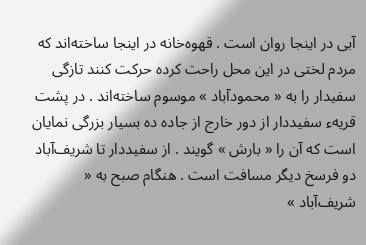آبى در اينجا روان است . قهوه‌خانه در اينجا ساخته‌اند كه مردم لختى در اين محل راحت كرده حركت كنند تازگى سفيدار را به « محمودآباد » موسوم ساخته‌اند . در پشت قريهء سفيددار از دور خارج از جاده ده بسيار بزرگى نمايان است كه آن را « بارش » گويند . از سفيددار تا شريف‌آباد دو فرسخ ديگر مسافت است . هنگام صبح به « شريف‌آباد »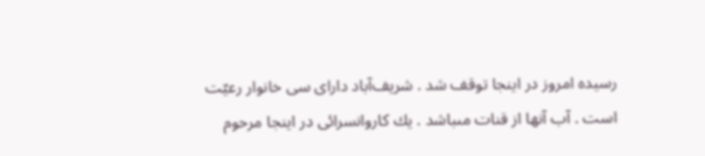رسيده امروز در اينجا توقف شد . شريف‌آباد داراى سى خانوار رعيّت است . آب آنها از قنات مىباشد . يك كاروانسرائى در اينجا مرحوم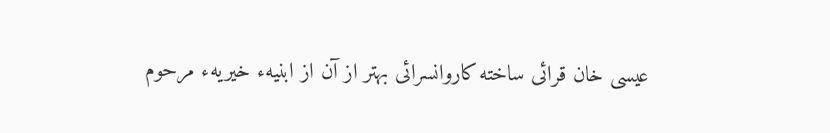عيسى خان قرائى ساخته كاروانسرائى بهتر از آن از ابنيهء خيريهء مرحوم